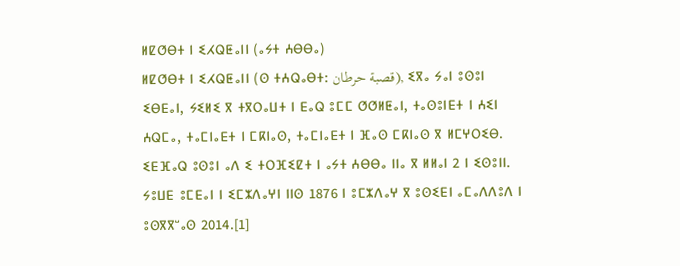ⵍⵇⵚⴱⵜ ⵏ ⵉⵃⵕⵟⴰⵏⵏ (ⴰⵢⵜ ⵄⴱⴱⴰ)
ⵍⵇⵚⴱⵜ ⵏ ⵉⵃⵕⵟⴰⵏⵏ (ⵙ ⵜⵄⵕⴰⴱⵜ: قصبة حرطان), ⵉⴳⴰ ⵢⴰⵏ ⵓⵙⵓⵏ ⵉⴱⴹⴰⵏ, ⵢⵉⵍⵉ ⴳ ⵜⴳⵔⴰⵡⵜ ⵏ ⴹⴰⵕ ⵓⵎⵎ ⵚⵚⵍⵟⴰⵏ, ⵜⴰⵙⵓⵏⴹⵜ ⵏ ⵄⵉⵏ ⵄⵕⵎⴰ, ⵜⴰⵎⵏⴰⴹⵜ ⵏ ⵎⴽⵏⴰⵙ, ⵜⴰⵎⵏⴰⴹⵜ ⵏ ⴼⴰⵙ ⵎⴽⵏⴰⵙ ⴳ ⵍⵎⵖⵔⵉⴱ. ⵉⴹⴼⴰⵕ ⵓⵙⵓⵏ ⴰⴷ ⵉ ⵜⵔⴼⵉⵇⵜ ⵏ ⴰⵢⵜ ⵄⴱⴱⴰ ⵏⵏⴰ ⴳ ⵍⵍⴰⵏ 2 ⵏ ⵉⵙⵓⵏⵏ. ⵢⵓⵡⴹ ⵓⵎⴹⴰⵏ ⵏ ⵉⵎⵣⴷⴰⵖⵏ ⵏⵏⵙ 1876 ⵏ ⵓⵎⵣⴷⴰⵖ ⴳ ⵓⵙⵉⴹⵏ ⴰⵎⴰⴷⴷⵓⴷ ⵏ ⵓⵙⴳⴳⵯⴰⵙ 2014.[1]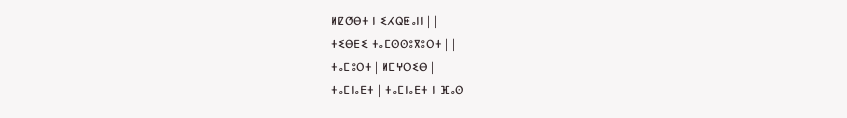ⵍⵇⵚⴱⵜ ⵏ ⵉⵃⵕⵟⴰⵏⵏ | |
ⵜⵉⴱⴹⵉ ⵜⴰⵎⵙⵙⵓⴳⵓⵔⵜ | |
ⵜⴰⵎⵓⵔⵜ | ⵍⵎⵖⵔⵉⴱ |
ⵜⴰⵎⵏⴰⴹⵜ | ⵜⴰⵎⵏⴰⴹⵜ ⵏ ⴼⴰⵙ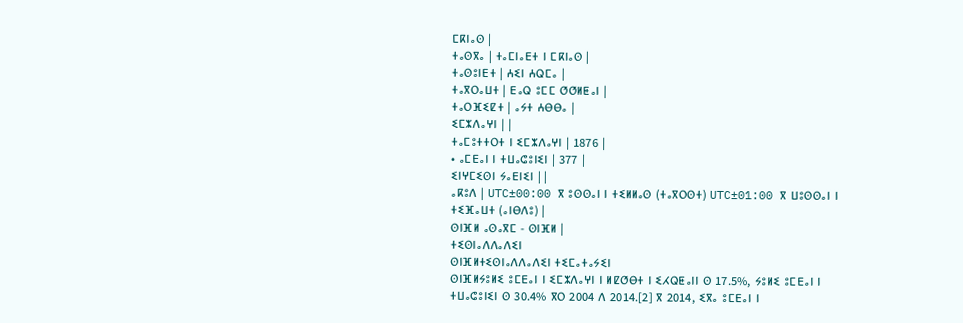ⵎⴽⵏⴰⵙ |
ⵜⴰⵙⴳⴰ | ⵜⴰⵎⵏⴰⴹⵜ ⵏ ⵎⴽⵏⴰⵙ |
ⵜⴰⵙⵓⵏⴹⵜ | ⵄⵉⵏ ⵄⵕⵎⴰ |
ⵜⴰⴳⵔⴰⵡⵜ | ⴹⴰⵕ ⵓⵎⵎ ⵚⵚⵍⵟⴰⵏ |
ⵜⴰⵔⴼⵉⵇⵜ | ⴰⵢⵜ ⵄⴱⴱⴰ |
ⵉⵎⵣⴷⴰⵖⵏ | |
ⵜⴰⵎⵓⵜⵜⵔⵜ ⵏ ⵉⵎⵣⴷⴰⵖⵏ | 1876 |
• ⴰⵎⴹⴰⵏ ⵏ ⵜⵡⴰⵛⵓⵏⵉⵏ | 377 |
ⵉⵏⵖⵎⵉⵙⵏ ⵢⴰⴹⵏⵉⵏ | |
ⴰⴽⵓⴷ | UTC±00:00 ⴳ ⵓⵙⵙⴰⵏ ⵏ ⵜⵉⵍⵍⴰⵙ (ⵜⴰⴳⵔⵙⵜ) UTC±01:00 ⴳ ⵡⵓⵙⵙⴰⵏ ⵏ ⵜⵉⴼⴰⵡⵜ (ⴰⵏⴱⴷⵓ) |
ⵙⵏⴼⵍ ⴰⵙⴰⴳⵎ - ⵙⵏⴼⵍ |
ⵜⵉⵙⵏⴰⴷⴷⴰⴷⵉⵏ
ⵙⵏⴼⵍⵜⵉⵙⵏⴰⴷⴷⴰⴷⵉⵏ ⵜⵉⵎⴰⵜⴰⵢⵉⵏ
ⵙⵏⴼⵍⵢⵓⵍⵉ ⵓⵎⴹⴰⵏ ⵏ ⵉⵎⵣⴷⴰⵖⵏ ⵏ ⵍⵇⵚⴱⵜ ⵏ ⵉⵃⵕⵟⴰⵏⵏ ⵙ 17.5%, ⵢⵓⵍⵉ ⵓⵎⴹⴰⵏ ⵏ ⵜⵡⴰⵛⵓⵏⵉⵏ ⵙ 30.4% ⴳⵔ 2004 ⴷ 2014.[2] ⴳ 2014, ⵉⴳⴰ ⵓⵎⴹⴰⵏ ⵏ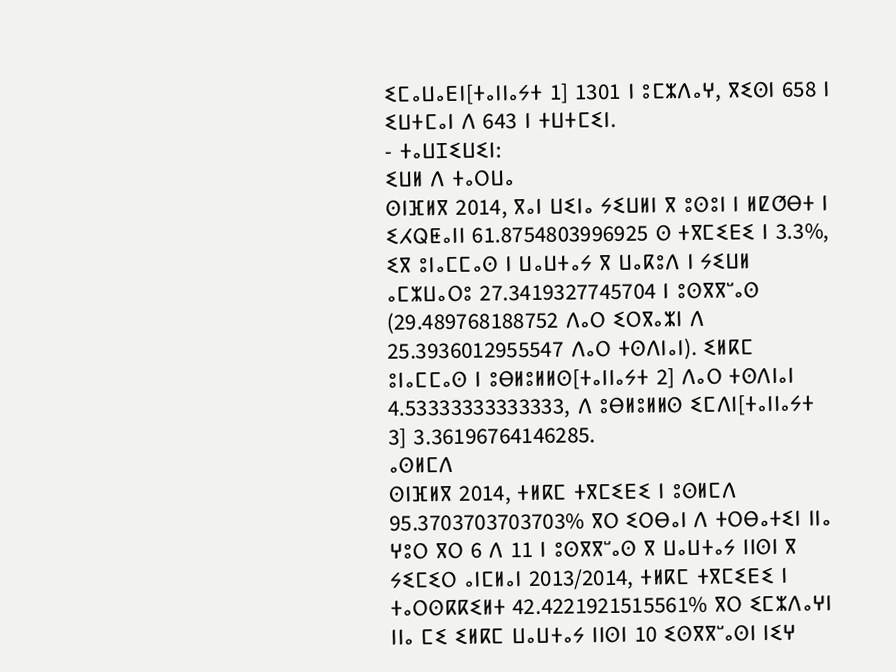ⵉⵎⴰⵡⴰⴹⵏ[ⵜⴰⵏⵏⴰⵢⵜ 1] 1301 ⵏ ⵓⵎⵣⴷⴰⵖ, ⴳⵉⵙⵏ 658 ⵏ ⵉⵡⵜⵎⴰⵏ ⴷ 643 ⵏ ⵜⵡⵜⵎⵉⵏ.
- ⵜⴰⵡⵊⵉⵡⵉⵏ:
ⵉⵡⵍ ⴷ ⵜⴰⵔⵡⴰ
ⵙⵏⴼⵍⴳ 2014, ⴳⴰⵏ ⵡⵉⵏⴰ ⵢⵉⵡⵍⵏ ⴳ ⵓⵙⵓⵏ ⵏ ⵍⵇⵚⴱⵜ ⵏ ⵉⵃⵕⵟⴰⵏⵏ 61.8754803996925 ⵙ ⵜⴳⵎⵉⴹⵉ ⵏ 3.3%, ⵉⴳ ⵓⵏⴰⵎⵎⴰⵙ ⵏ ⵡⴰⵡⵜⴰⵢ ⴳ ⵡⴰⴽⵓⴷ ⵏ ⵢⵉⵡⵍ ⴰⵎⵣⵡⴰⵔⵓ 27.3419327745704 ⵏ ⵓⵙⴳⴳⵯⴰⵙ (29.489768188752 ⴷⴰⵔ ⵉⵔⴳⴰⵣⵏ ⴷ 25.3936012955547 ⴷⴰⵔ ⵜⵙⴷⵏⴰⵏ). ⵉⵍⴽⵎ ⵓⵏⴰⵎⵎⴰⵙ ⵏ ⵓⴱⵍⵓⵍⵍⵙ[ⵜⴰⵏⵏⴰⵢⵜ 2] ⴷⴰⵔ ⵜⵙⴷⵏⴰⵏ 4.53333333333333, ⴷ ⵓⴱⵍⵓⵍⵍⵙ ⵉⵎⴷⵏ[ⵜⴰⵏⵏⴰⵢⵜ 3] 3.36196764146285.
ⴰⵙⵍⵎⴷ
ⵙⵏⴼⵍⴳ 2014, ⵜⵍⴽⵎ ⵜⴳⵎⵉⴹⵉ ⵏ ⵓⵙⵍⵎⴷ 95.3703703703703% ⴳⵔ ⵉⵔⴱⴰⵏ ⴷ ⵜⵔⴱⴰⵜⵉⵏ ⵏⵏⴰ ⵖⵓⵔ ⴳⵔ 6 ⴷ 11 ⵏ ⵓⵙⴳⴳⵯⴰⵙ ⴳ ⵡⴰⵡⵜⴰⵢ ⵏⵏⵙⵏ ⴳ ⵢⵉⵎⵉⵔ ⴰⵏⵎⵍⴰⵏ 2013/2014, ⵜⵍⴽⵎ ⵜⴳⵎⵉⴹⵉ ⵏ ⵜⴰⵔⵙⴽⴽⵉⵍⵜ 42.4221921515561% ⴳⵔ ⵉⵎⵣⴷⴰⵖⵏ ⵏⵏⴰ ⵎⵉ ⵉⵍⴽⵎ ⵡⴰⵡⵜⴰⵢ ⵏⵏⵙⵏ 10 ⵉⵙⴳⴳⵯⴰⵙⵏ ⵏⵉⵖ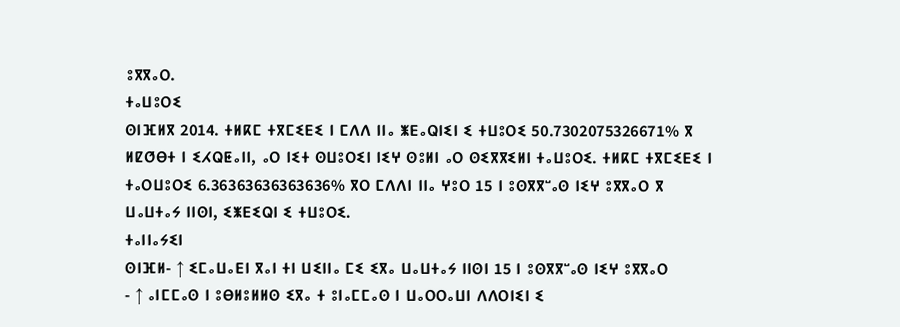ⵓⴳⴳⴰⵔ.
ⵜⴰⵡⵓⵔⵉ
ⵙⵏⴼⵍⴳ 2014. ⵜⵍⴽⵎ ⵜⴳⵎⵉⴹⵉ ⵏ ⵎⴷⴷ ⵏⵏⴰ ⵥⴹⴰⵕⵏⵉⵏ ⵉ ⵜⵡⵓⵔⵉ 50.7302075326671% ⴳ ⵍⵇⵚⴱⵜ ⵏ ⵉⵃⵕⵟⴰⵏⵏ, ⴰⵔ ⵏⵉⵜ ⵙⵡⵓⵔⵉⵏ ⵏⵉⵖ ⵙⵓⵍⵏ ⴰⵔ ⵙⵉⴳⴳⵉⵍⵏ ⵜⴰⵡⵓⵔⵉ. ⵜⵍⴽⵎ ⵜⴳⵎⵉⴹⵉ ⵏ ⵜⴰⵔⵡⵓⵔⵉ 6.36363636363636% ⴳⵔ ⵎⴷⴷⵏ ⵏⵏⴰ ⵖⵓⵔ 15 ⵏ ⵓⵙⴳⴳⵯⴰⵙ ⵏⵉⵖ ⵓⴳⴳⴰⵔ ⴳ ⵡⴰⵡⵜⴰⵢ ⵏⵏⵙⵏ, ⵉⵥⴹⵉⵕⵏ ⵉ ⵜⵡⵓⵔⵉ.
ⵜⴰⵏⵏⴰⵢⵉⵏ
ⵙⵏⴼⵍ- ↑ ⵉⵎⴰⵡⴰⴹⵏ ⴳⴰⵏ ⵜⵏ ⵡⵉⵏⵏⴰ ⵎⵉ ⵉⴳⴰ ⵡⴰⵡⵜⴰⵢ ⵏⵏⵙⵏ 15 ⵏ ⵓⵙⴳⴳⵯⴰⵙ ⵏⵉⵖ ⵓⴳⴳⴰⵔ
- ↑ ⴰⵏⵎⵎⴰⵙ ⵏ ⵓⴱⵍⵓⵍⵍⵙ ⵉⴳⴰ ⵜ ⵓⵏⴰⵎⵎⴰⵙ ⵏ ⵡⴰⵔⵔⴰⵡⵏ ⴷⴷⵔⵏⵉⵏ ⵉ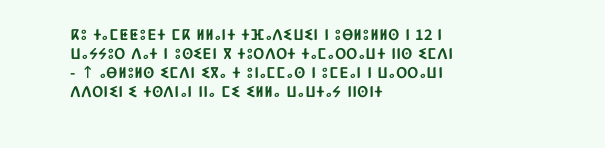ⴽⵓ ⵜⴰⵎⵟⵟⵓⴹⵜ ⵎⴽ ⵍⵍⴰⵏⵜ ⵜⴼⴰⴷⵉⵡⵉⵏ ⵏ ⵓⴱⵍⵓⵍⵍⵙ ⵏ 12 ⵏ ⵡⴰⵢⵢⵓⵔ ⴷⴰⵜ ⵏ ⵓⵙⵉⴹⵏ ⴳ ⵜⵓⵔⴷⵔⵜ ⵜⴰⵎⴰⵔⵔⴰⵡⵜ ⵏⵏⵙ ⵉⵎⴷⵏ
- ↑ ⴰⴱⵍⵓⵍⵙ ⵉⵎⴷⵏ ⵉⴳⴰ ⵜ ⵓⵏⴰⵎⵎⴰⵙ ⵏ ⵓⵎⴹⴰⵏ ⵏ ⵡⴰⵔⵔⴰⵡⵏ ⴷⴷⵔⵏⵉⵏ ⵉ ⵜⵙⴷⵏⴰⵏ ⵏⵏⴰ ⵎⵉ ⵉⵍⵍⴰ ⵡⴰⵡⵜⴰⵢ ⵏⵏⵙⵏⵜ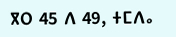ⴳⵔ 45 ⴷ 49, ⵜⵎⴷⴰ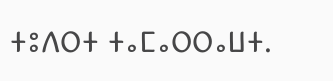ⵜⵓⴷⵔⵜ ⵜⴰⵎⴰⵔⵔⴰⵡⵜ.